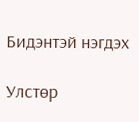Бидэнтэй нэгдэх

Улстөр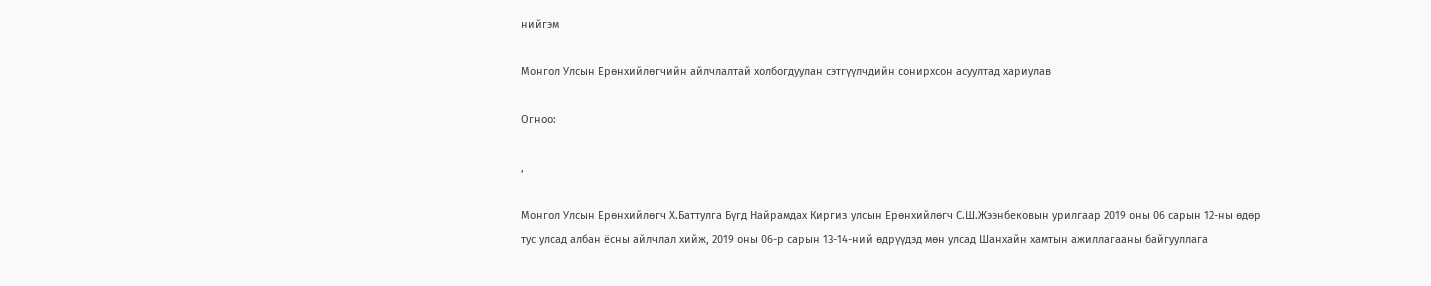нийгэм

Монгол Улсын Ерөнхийлөгчийн айлчлалтай холбогдуулан сэтгүүлчдийн сонирхсон асуултад хариулав

Огноо:

,

Монгол Улсын Ерөнхийлөгч Х.Баттулга Бүгд Найрамдах Киргиз улсын Ерөнхийлөгч С.Ш.Жээнбековын урилгаар 2019 оны 06 сарын 12-ны өдөр тус улсад албан ёсны айлчлал хийж, 2019 оны 06-р сарын 13-14-ний өдрүүдэд мөн улсад Шанхайн хамтын ажиллагааны байгууллага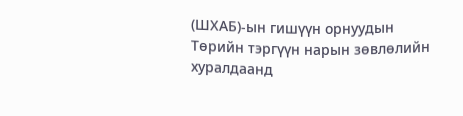(ШХАБ)-ын гишүүн орнуудын Төрийн тэргүүн нарын зөвлөлийн хуралдаанд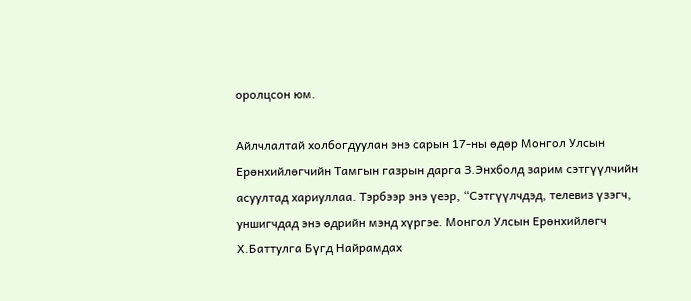оролцсон юм.

Айлчлалтай холбогдуулан энэ сарын 17-ны өдөр Монгол Улсын Ерөнхийлөгчийн Тамгын газрын дарга З.Энхболд зарим сэтгүүлчийн асуултад хариуллаа. Тэрбээр энэ үеэр, “Сэтгүүлчдэд, телевиз үзэгч, уншигчдад энэ өдрийн мэнд хүргэе. Монгол Улсын Ерөнхийлөгч Х.Баттулга Бүгд Найрамдах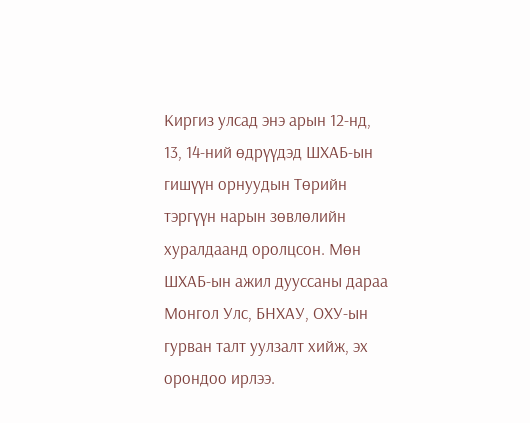Киргиз улсад энэ арын 12-нд, 13, 14-ний өдрүүдэд ШХАБ-ын гишүүн орнуудын Төрийн тэргүүн нарын зөвлөлийн хуралдаанд оролцсон. Мөн ШХАБ-ын ажил дууссаны дараа Монгол Улс, БНХАУ, ОХУ-ын гурван талт уулзалт хийж, эх орондоо ирлээ.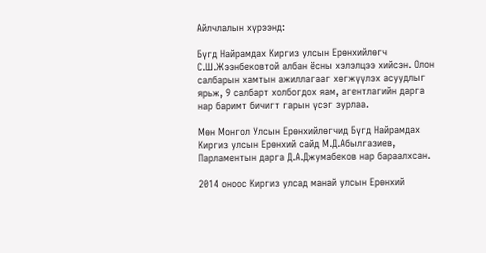Айлчлалын хүрээнд:

Бүгд Найрамдах Киргиз улсын Ерөнхийлөгч С.Ш.Жээнбековтой албан ёсны хэлэлцээ хийсэн. Олон салбарын хамтын ажиллагааг хөгжүүлэх асуудлыг ярьж, 9 салбарт холбогдох яам, агентлагийн дарга нар баримт бичигт гарын үсэг зурлаа.

Мөн Монгол Улсын Ерөнхийлөгчид Бүгд Найрамдах Киргиз улсын Ерөнхий сайд М.Д.Абылгазиев, Парламентын дарга Д.А.Джумабеков нар бараалхсан.

2014 оноос Киргиз улсад манай улсын Ерөнхий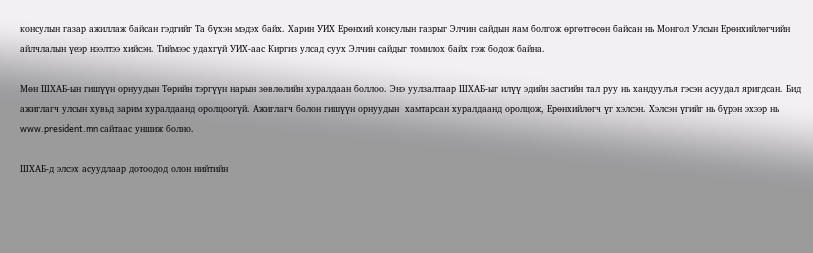консулын газар ажиллаж байсан гэдгийг Та бүхэн мэдэх байх. Харин УИХ Ерөнхий консулын газрыг Элчин сайдын яам болгож өргөтгөсөн байсан нь Монгол Улсын Ерөнхийлөгчийн айлчлалын үеэр нээлтээ хийсэн. Тиймээс удахгүй УИХ-аас Киргиз улсад суух Элчин сайдыг томилох байх гэж бодож байна.

Мөн ШХАБ-ын гишүүн орнуудын Төрийн тэргүүн нарын зөвлөлийн хуралдаан боллоо. Энэ уулзалтаар ШХАБ-ыг илүү эдийн засгийн тал руу нь хандуулъя гэсэн асуудал яригдсан. Бид ажиглагч улсын хувьд зарим хуралдаанд оролцоогүй. Ажиглагч болон гишүүн орнуудын  хамтарсан хуралдаанд оролцож, Ерөнхийлөгч үг хэлсэн. Хэлсэн үгийг нь бүрэн эхээр нь www.president.mn сайтаас уншиж болно.

ШХАБ-д элсэх асуудлаар дотоодод олон нийтийн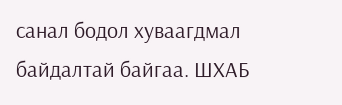санал бодол хуваагдмал байдалтай байгаа. ШХАБ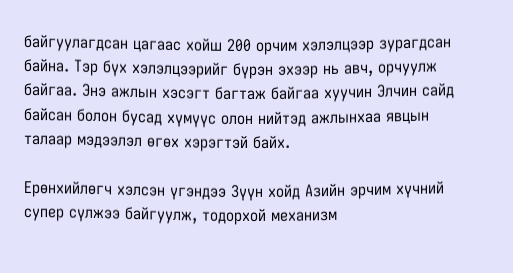байгуулагдсан цагаас хойш 200 орчим хэлэлцээр зурагдсан байна. Тэр бүх хэлэлцээрийг бүрэн эхээр нь авч, орчуулж байгаа. Энэ ажлын хэсэгт багтаж байгаа хуучин Элчин сайд байсан болон бусад хүмүүс олон нийтэд ажлынхаа явцын талаар мэдээлэл өгөх хэрэгтэй байх.

Ерөнхийлөгч хэлсэн үгэндээ Зүүн хойд Азийн эрчим хүчний супер сүлжээ байгуулж, тодорхой механизм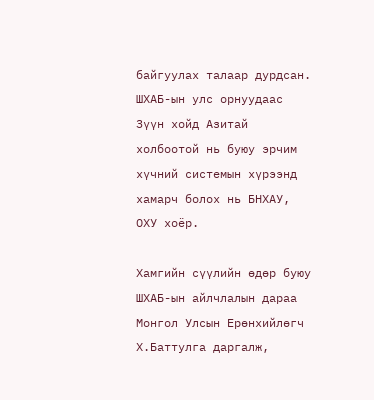байгуулах талаар дурдсан. ШХАБ-ын улс орнуудаас Зүүн хойд Азитай холбоотой нь буюу эрчим хүчний системын хүрээнд хамарч болох нь БНХАУ, ОХУ хоёр.

Хамгийн сүүлийн өдөр буюу ШХАБ-ын айлчлалын дараа Монгол Улсын Ерөнхийлөгч Х.Баттулга даргалж,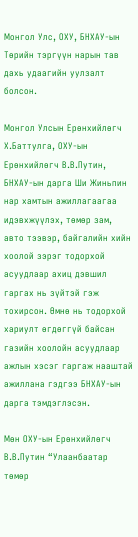Монгол Улс, ОХУ, БНХАУ-ын Төрийн тэргүүн нарын тав дахь удаагийн уулзалт болсон.

Монгол Улсын Ерөнхийлөгч Х.Баттулга, ОХУ-ын Ерөнхийлөгч В.В.Путин, БНХАУ-ын дарга Ши Жиньпин нар хамтын ажиллагаагаа идэвхжүүлэх, төмөр зам, авто тээвэр, байгалийн хийн хоолой зэрэг тодорхой асуудлаар ахиц дэвшил гаргах нь зүйтэй гэж тохирсон. Өмнө нь тодорхой хариулт өгдөггүй байсан газийн хоолойн асуудлаар ажлын хэсэг гаргаж нааштай ажиллана гэдгээ БНХАУ-ын дарга тэмдэглэсэн.

Мөн ОХУ-ын Ерөнхийлөгч В.В.Путин “Улаанбаатар төмөр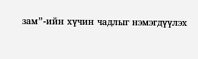зам”-ийн хүчин чадлыг нэмэгдүүлэх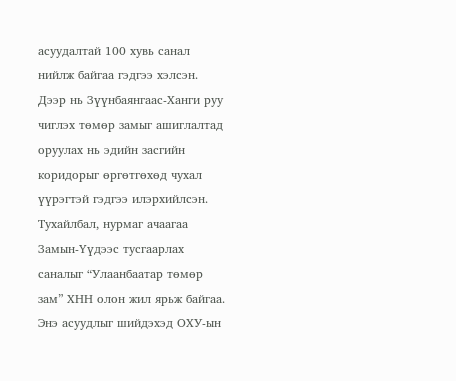асуудалтай 100 хувь санал нийлж байгаа гэдгээ хэлсэн. Дээр нь Зүүнбаянгаас-Ханги руу чиглэх төмөр замыг ашиглалтад оруулах нь эдийн засгийн коридорыг өргөтгөхөд чухал үүрэгтэй гэдгээ илэрхийлсэн. Тухайлбал, нурмаг ачаагаа Замын-Үүдээс тусгаарлах саналыг “Улаанбаатар төмөр зам” ХНН олон жил ярьж байгаа. Энэ асуудлыг шийдэхэд ОХУ-ын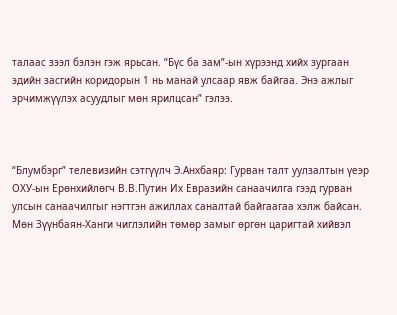талаас зээл бэлэн гэж ярьсан. “Бүс ба зам”-ын хүрээнд хийх зургаан эдийн засгийн коридорын 1 нь манай улсаар явж байгаа. Энэ ажлыг эрчимжүүлэх асуудлыг мөн ярилцсан” гэлээ.



“Блумбэрг” телевизийн сэтгүүлч Э.Анхбаяр: Гурван талт уулзалтын үеэр ОХУ-ын Ерөнхийлөгч В.В.Путин Их Евразийн санаачилга гээд гурван улсын санаачилгыг нэгтгэн ажиллах саналтай байгаагаа хэлж байсан. Мөн Зүүнбаян-Ханги чиглэлийн төмөр замыг өргөн царигтай хийвэл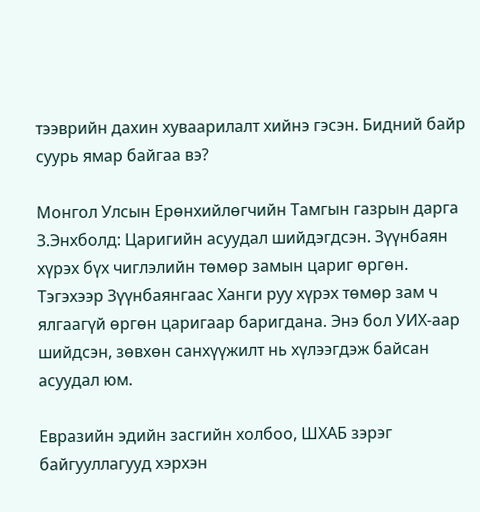тээврийн дахин хуваарилалт хийнэ гэсэн. Бидний байр суурь ямар байгаа вэ?

Монгол Улсын Ерөнхийлөгчийн Тамгын газрын дарга З.Энхболд: Царигийн асуудал шийдэгдсэн. Зүүнбаян хүрэх бүх чиглэлийн төмөр замын цариг өргөн. Тэгэхээр Зүүнбаянгаас Ханги руу хүрэх төмөр зам ч ялгаагүй өргөн царигаар баригдана. Энэ бол УИХ-аар шийдсэн, зөвхөн санхүүжилт нь хүлээгдэж байсан асуудал юм.

Евразийн эдийн засгийн холбоо, ШХАБ зэрэг байгууллагууд хэрхэн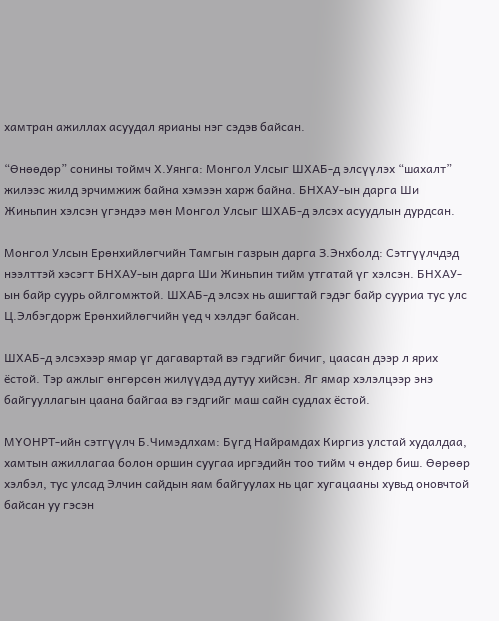хамтран ажиллах асуудал ярианы нэг сэдэв байсан.

“Өнөөдөр” сонины тоймч Х.Уянга: Монгол Улсыг ШХАБ-д элсүүлэх “шахалт” жилээс жилд эрчимжиж байна хэмээн харж байна. БНХАУ-ын дарга Ши Жиньпин хэлсэн үгэндээ мөн Монгол Улсыг ШХАБ-д элсэх асуудлын дурдсан.

Монгол Улсын Ерөнхийлөгчийн Тамгын газрын дарга З.Энхболд: Сэтгүүлчдэд нээлттэй хэсэгт БНХАУ-ын дарга Ши Жиньпин тийм утгатай үг хэлсэн. БНХАУ-ын байр суурь ойлгомжтой. ШХАБ-д элсэх нь ашигтай гэдэг байр сууриа тус улс Ц.Элбэгдорж Ерөнхийлөгчийн үед ч хэлдэг байсан.

ШХАБ-д элсэхээр ямар үг дагавартай вэ гэдгийг бичиг, цаасан дээр л ярих ёстой. Тэр ажлыг өнгөрсөн жилүүдэд дутуу хийсэн. Яг ямар хэлэлцээр энэ байгууллагын цаана байгаа вэ гэдгийг маш сайн судлах ёстой.

МҮОНРТ-ийн сэтгүүлч Б.Чимэдлхам: Бүгд Найрамдах Киргиз улстай худалдаа, хамтын ажиллагаа болон оршин суугаа иргэдийн тоо тийм ч өндөр биш. Өөрөөр хэлбэл, тус улсад Элчин сайдын яам байгуулах нь цаг хугацааны хувьд оновчтой байсан уу гэсэн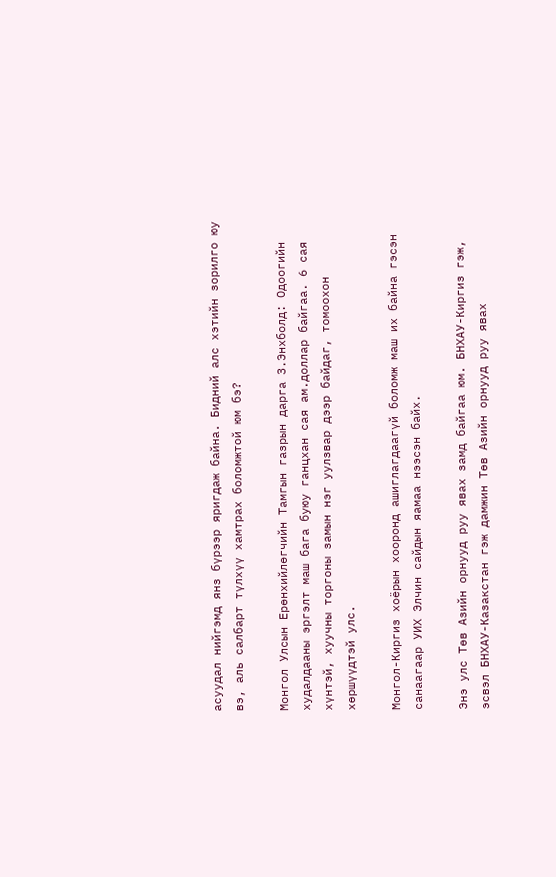асуудал нийгэмд янз бүрээр яригдаж байна. Бидний алс хэтийн зорилго юу вэ, аль салбарт түлхүү хамтрах боломжтой юм бэ?

Монгол Улсын Ерөнхийлөгчийн Тамгын газрын дарга З.Энхболд: Одоогийн худалдааны эргэлт маш бага буюу ганцхан сая ам.доллар байгаа. 6 сая хүнтэй, хуучны торгоны замын нэг уулзвар дээр байдаг, томоохон хөршүүдтэй улс.

Монгол-Киргиз хоёрын хооронд ашиглагдаагүй боломж маш их байна гэсэн санаагаар УИХ Элчин сайдын яамаа нээсэн байх.

Энэ улс Төв Азийн орнууд руу явах замд байгаа юм. БНХАУ-Киргиз гэж, эсвэл БНХАУ-Казакстан гэж дамжин Төв Азийн орнууд руу явах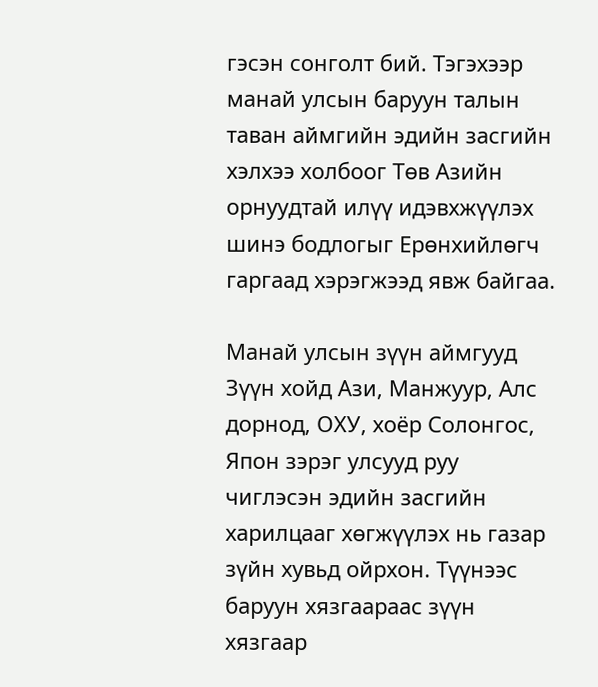гэсэн сонголт бий. Тэгэхээр манай улсын баруун талын таван аймгийн эдийн засгийн хэлхээ холбоог Төв Азийн орнуудтай илүү идэвхжүүлэх шинэ бодлогыг Ерөнхийлөгч гаргаад хэрэгжээд явж байгаа.

Манай улсын зүүн аймгууд Зүүн хойд Ази, Манжуур, Алс дорнод, ОХУ, хоёр Солонгос, Япон зэрэг улсууд руу чиглэсэн эдийн засгийн харилцааг хөгжүүлэх нь газар зүйн хувьд ойрхон. Түүнээс баруун хязгаараас зүүн хязгаар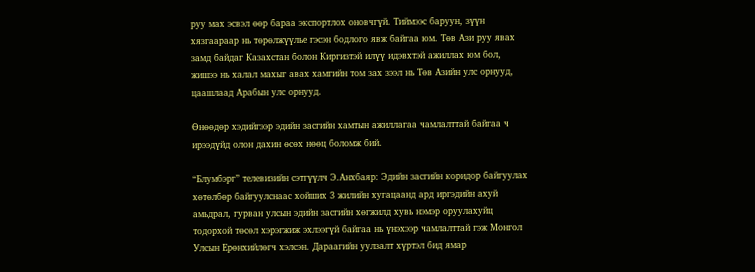руу мах эсвэл өөр бараа экспортлох оновчгүй. Тиймээс баруун, зүүн хязгаараар нь төрөлжүүлье гэсэн бодлого явж байгаа юм. Төв Ази руу явах замд байдаг Казахстан болон Киргизтэй илүү идэвхтэй ажиллах юм бол, жишээ нь халал махыг авах хамгийн том зах зээл нь Төв Азийн улс орнууд, цаашлаад Арабын улс орнууд.

Өнөөдөр хэдийгээр эдийн засгийн хамтын ажиллагаа чамлалттай байгаа ч ирээдүйд олон дахин өсөх нөөц боломж бий.

“Блумбэрг” телевизийн сэтгүүлч Э.Анхбаяр: Эдийн засгийн коридор байгуулах хөтөлбөр байгуулснаас хойших 3 жилийн хугацаанд ард иргэдийн ахуй амьдрал, гурван улсын эдийн засгийн хөгжилд хувь нэмэр оруулахуйц тодорхой төсөл хэрэгжиж эхлээгүй байгаа нь үнэхээр чамлалттай гэж Монгол Улсын Ерөнхийлөгч хэлсэн. Дараагийн уулзалт хүртэл бид ямар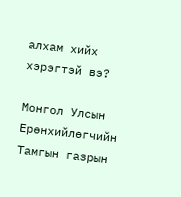алхам хийх хэрэгтэй вэ?

Монгол Улсын Ерөнхийлөгчийн Тамгын газрын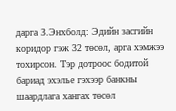дарга З.Энхболд: Эдийн засгийн коридор гэж 32 төсөл, арга хэмжээ тохирсон. Тэр дотроос бодитой бариад эхэлье гэхээр банкны шаардлага хангах төсөл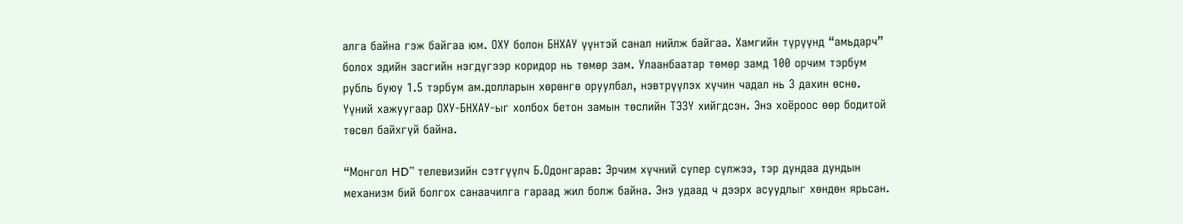алга байна гэж байгаа юм. ОХУ болон БНХАУ үүнтэй санал нийлж байгаа. Хамгийн түрүүнд “амьдарч” болох эдийн засгийн нэгдүгээр коридор нь төмөр зам. Улаанбаатар төмөр замд 100 орчим тэрбум рубль буюу 1.5 тэрбум ам.долларын хөрөнгө оруулбал, нэвтрүүлэх хүчин чадал нь 3 дахин өснө. Үүний хажуугаар ОХУ-БНХАУ-ыг холбох бетон замын төслийн ТЭЗҮ хийгдсэн. Энэ хоёроос өөр бодитой төсөл байхгүй байна.

“Монгол HD” телевизийн сэтгүүлч Б.Одонгарав: Эрчим хүчний супер сүлжээ, тэр дундаа дундын механизм бий болгох санаачилга гараад жил болж байна. Энэ удаад ч дээрх асуудлыг хөндөн ярьсан.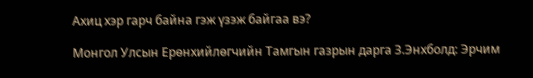Ахиц хэр гарч байна гэж үзэж байгаа вэ?

Монгол Улсын Ерөнхийлөгчийн Тамгын газрын дарга З.Энхболд: Эрчим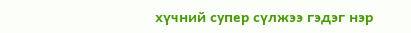хүчний супер сүлжээ гэдэг нэр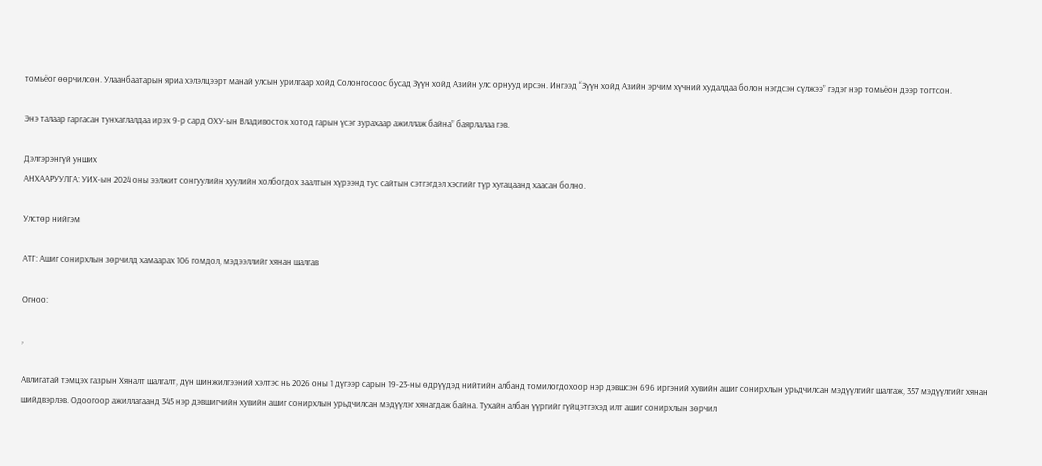томьёог өөрчилсөн. Улаанбаатарын яриа хэлэлцээрт манай улсын урилгаар хойд Солонгосоос бусад Зүүн хойд Азийн улс орнууд ирсэн. Ингээд “Зүүн хойд Азийн эрчим хүчний худалдаа болон нэгдсэн сүлжээ” гэдэг нэр томьёон дээр тогтсон.

Энэ талаар гаргасан тунхаглалдаа ирэх 9-р сард ОХУ-ын Владивосток хотод гарын үсэг зурахаар ажиллаж байна” баярлалаа гэв.

Дэлгэрэнгүй унших
АНХААРУУЛГА: УИХ-ын 2024 оны ээлжит сонгуулийн хуулийн холбогдох заалтын хүрээнд тус сайтын сэтгэгдэл хэсгийг түр хугацаанд хаасан болно.

Улстөр нийгэм

АТГ: Ашиг сонирхлын зөрчилд хамаарах 106 гомдол, мэдээллийг хянан шалгав

Огноо:

,

Авлигатай тэмцэх газрын Хяналт шалгалт, дүн шинжилгээний хэлтэс нь 2026 оны 1 дүгээр сарын 19-23-ны өдрүүдэд нийтийн албанд томилогдохоор нэр дэвшсэн 696 иргэний хувийн ашиг сонирхлын урьдчилсан мэдүүлгийг шалгаж, 357 мэдүүлгийг хянан шийдвэрлэв. Одоогоор ажиллагаанд 345 нэр дэвшигчийн хувийн ашиг сонирхлын урьдчилсан мэдүүлэг хянагдаж байна. Тухайн албан үүргийг гүйцэтгэхэд илт ашиг сонирхлын зөрчил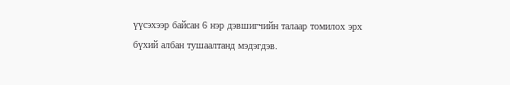үүсэхээр байсан 6 нэр дэвшигчийн талаар томилох эрх бүхий албан тушаалтанд мэдэгдэв.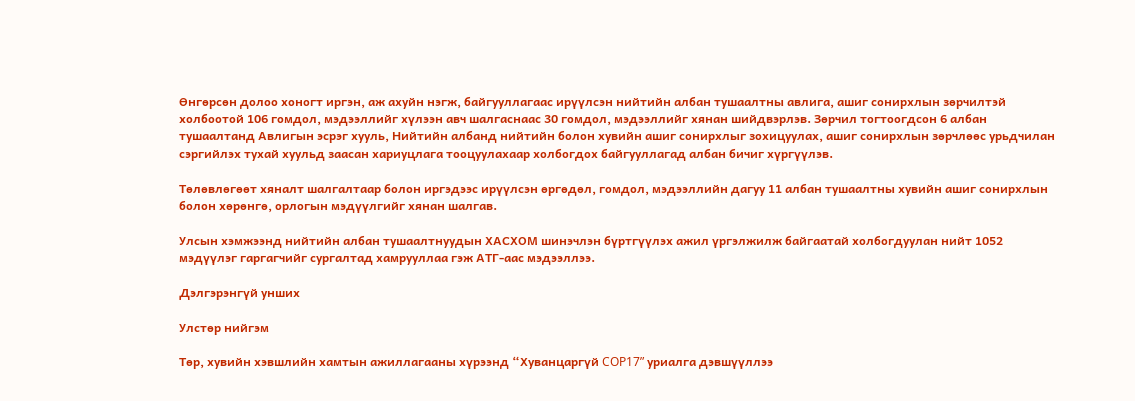Өнгөрсөн долоо хоногт иргэн, аж ахуйн нэгж, байгууллагаас ирүүлсэн нийтийн албан тушаалтны авлига, ашиг сонирхлын зөрчилтэй холбоотой 106 гомдол, мэдээллийг хүлээн авч шалгаснаас 30 гомдол, мэдээллийг хянан шийдвэрлэв. Зөрчил тогтоогдсон 6 албан тушаалтанд Авлигын эсрэг хууль, Нийтийн албанд нийтийн болон хувийн ашиг сонирхлыг зохицуулах, ашиг сонирхлын зөрчлөөс урьдчилан сэргийлэх тухай хуульд заасан хариуцлага тооцуулахаар холбогдох байгууллагад албан бичиг хүргүүлэв.

Төлөвлөгөөт хяналт шалгалтаар болон иргэдээс ирүүлсэн өргөдөл, гомдол, мэдээллийн дагуу 11 албан тушаалтны хувийн ашиг сонирхлын болон хөрөнгө, орлогын мэдүүлгийг хянан шалгав.

Улсын хэмжээнд нийтийн албан тушаалтнуудын ХАСХОМ шинэчлэн бүртгүүлэх ажил үргэлжилж байгаатай холбогдуулан нийт 1052 мэдүүлэг гаргагчийг сургалтад хамрууллаа гэж АТГ-аас мэдээллээ.

Дэлгэрэнгүй унших

Улстөр нийгэм

Төр, хувийн хэвшлийн хамтын ажиллагааны хүрээнд “Хуванцаргүй COP17” уриалга дэвшүүллээ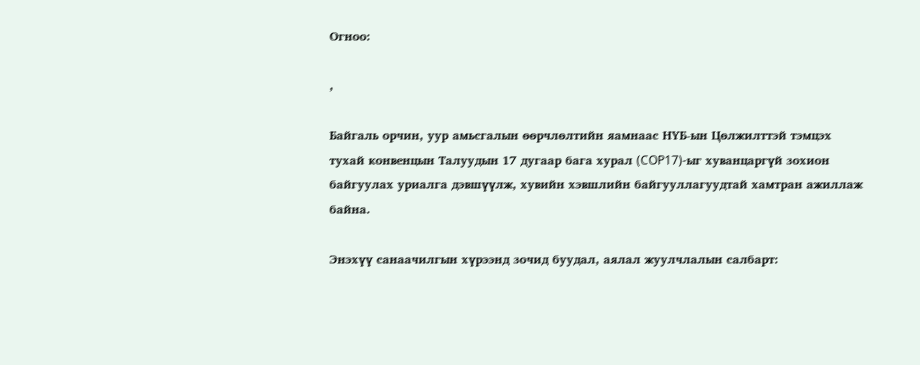Огноо:

,

Байгаль орчин, уур амьсгалын өөрчлөлтийн яамнаас НҮБ-ын Цөлжилттэй тэмцэх тухай конвенцын Талуудын 17 дугаар бага хурал (COP17)-ыг хуванцаргүй зохион байгуулах уриалга дэвшүүлж, хувийн хэвшлийн байгууллагуудтай хамтран ажиллаж байна.

Энэхүү санаачилгын хүрээнд зочид буудал, аялал жуулчлалын салбарт: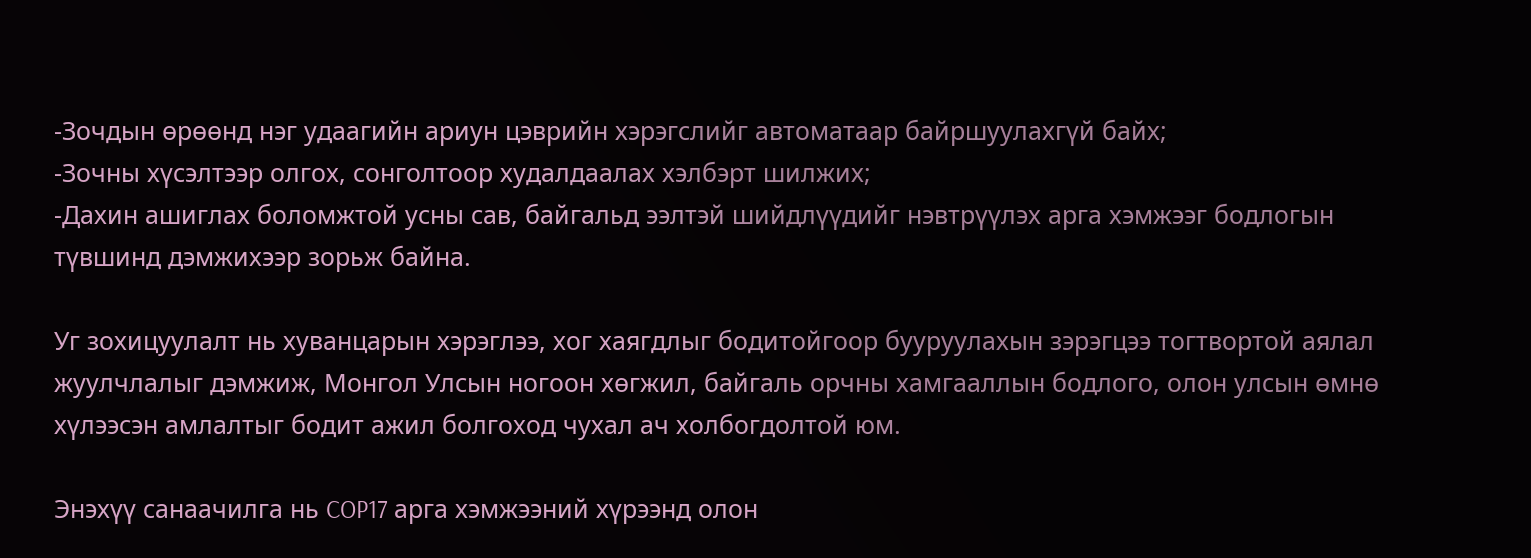-Зочдын өрөөнд нэг удаагийн ариун цэврийн хэрэгслийг автоматаар байршуулахгүй байх;
-Зочны хүсэлтээр олгох, сонголтоор худалдаалах хэлбэрт шилжих;
-Дахин ашиглах боломжтой усны сав, байгальд ээлтэй шийдлүүдийг нэвтрүүлэх арга хэмжээг бодлогын түвшинд дэмжихээр зорьж байна.

Уг зохицуулалт нь хуванцарын хэрэглээ, хог хаягдлыг бодитойгоор бууруулахын зэрэгцээ тогтвортой аялал жуулчлалыг дэмжиж, Монгол Улсын ногоон хөгжил, байгаль орчны хамгааллын бодлого, олон улсын өмнө хүлээсэн амлалтыг бодит ажил болгоход чухал ач холбогдолтой юм.

Энэхүү санаачилга нь COP17 арга хэмжээний хүрээнд олон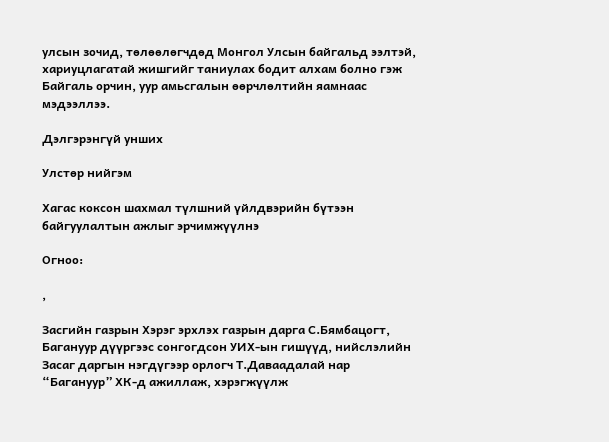улсын зочид, төлөөлөгчдөд Монгол Улсын байгальд ээлтэй, хариуцлагатай жишгийг таниулах бодит алхам болно гэж Байгаль орчин, уур амьсгалын өөрчлөлтийн яамнаас мэдээллээ.

Дэлгэрэнгүй унших

Улстөр нийгэм

Хагас коксон шахмал түлшний үйлдвэрийн бүтээн байгуулалтын ажлыг эрчимжүүлнэ

Огноо:

,

Засгийн газрын Хэрэг эрхлэх газрын дарга С.Бямбацогт, Багануур дүүргээс сонгогдсон УИХ-ын гишүүд, нийслэлийн Засаг даргын нэгдүгээр орлогч Т.Даваадалай нар “Багануур” ХК-д ажиллаж, хэрэгжүүлж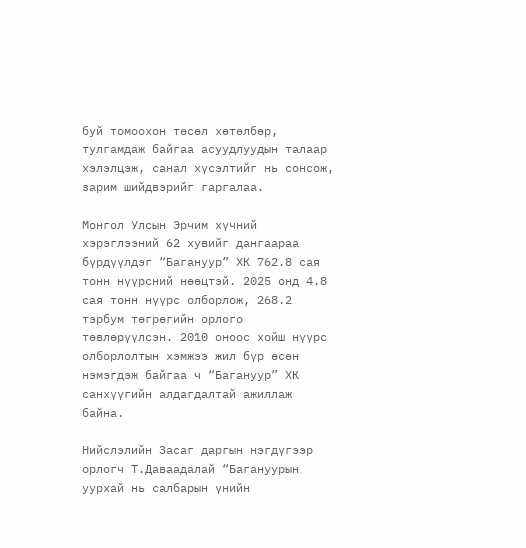буй томоохон төсөл хөтөлбөр, тулгамдаж байгаа асуудлуудын талаар хэлэлцэж, санал хүсэлтийг нь сонсож, зарим шийдвэрийг гаргалаа.

Монгол Улсын Эрчим хүчний хэрэглээний 62 хувийг дангаараа бүрдүүлдэг “Багануур” ХК 762.8 сая тонн нүүрсний нөөцтэй. 2025 онд 4.8 сая тонн нүүрс олборлож, 268.2 тэрбум төгрөгийн орлого төвлөрүүлсэн. 2010 оноос хойш нүүрс олборлолтын хэмжээ жил бүр өсөн нэмэгдэж байгаа ч “Багануур” ХК санхүүгийн алдагдалтай ажиллаж байна.

Нийслэлийн Засаг даргын нэгдүгээр орлогч Т.Даваадалай “Багануурын уурхай нь салбарын үнийн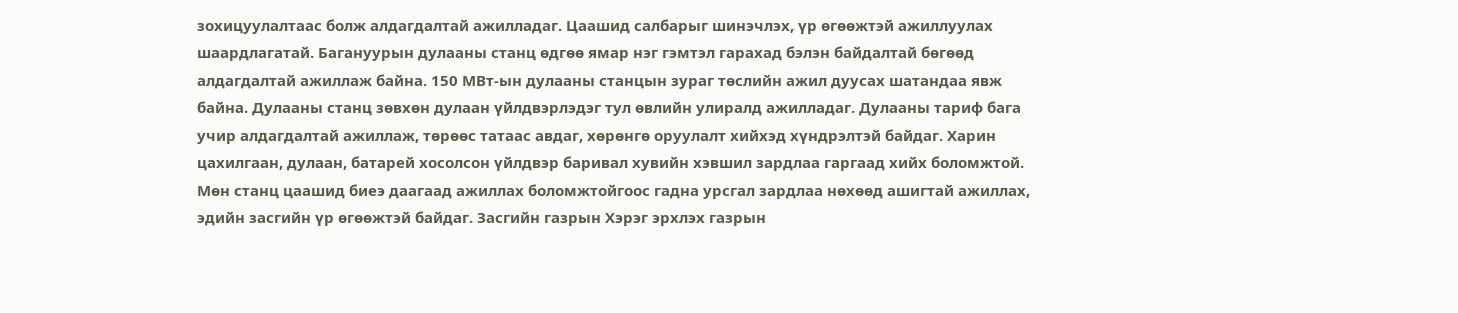зохицуулалтаас болж алдагдалтай ажилладаг. Цаашид салбарыг шинэчлэх, үр өгөөжтэй ажиллуулах шаардлагатай. Багануурын дулааны станц өдгөө ямар нэг гэмтэл гарахад бэлэн байдалтай бөгөөд алдагдалтай ажиллаж байна. 150 МВт-ын дулааны станцын зураг төслийн ажил дуусах шатандаа явж байна. Дулааны станц зөвхөн дулаан үйлдвэрлэдэг тул өвлийн улиралд ажилладаг. Дулааны тариф бага учир алдагдалтай ажиллаж, төрөөс татаас авдаг, хөрөнгө оруулалт хийхэд хүндрэлтэй байдаг. Харин цахилгаан, дулаан, батарей хосолсон үйлдвэр баривал хувийн хэвшил зардлаа гаргаад хийх боломжтой. Мөн станц цаашид биеэ даагаад ажиллах боломжтойгоос гадна урсгал зардлаа нөхөөд ашигтай ажиллах, эдийн засгийн үр өгөөжтэй байдаг. Засгийн газрын Хэрэг эрхлэх газрын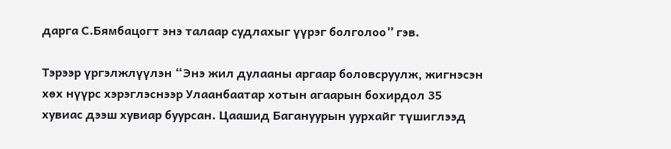дарга С.Бямбацогт энэ талаар судлахыг үүрэг болголоо” гэв.

Тэрээр үргэлжлүүлэн “Энэ жил дулааны аргаар боловсруулж, жигнэсэн хөх нүүрс хэрэглэснээр Улаанбаатар хотын агаарын бохирдол 35 хувиас дээш хувиар буурсан. Цаашид Багануурын уурхайг түшиглээд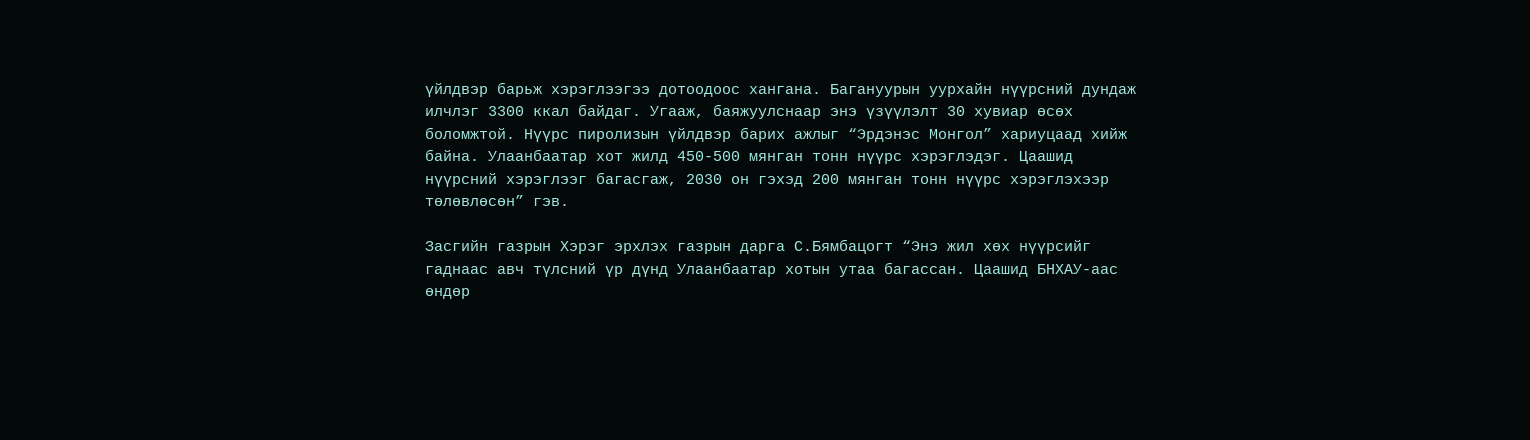үйлдвэр барьж хэрэглээгээ дотоодоос хангана. Багануурын уурхайн нүүрсний дундаж илчлэг 3300 ккал байдаг. Угааж, баяжуулснаар энэ үзүүлэлт 30 хувиар өсөх боломжтой. Нүүрс пиролизын үйлдвэр барих ажлыг “Эрдэнэс Монгол” хариуцаад хийж байна. Улаанбаатар хот жилд 450-500 мянган тонн нүүрс хэрэглэдэг. Цаашид нүүрсний хэрэглээг багасгаж, 2030 он гэхэд 200 мянган тонн нүүрс хэрэглэхээр төлөвлөсөн” гэв.

Засгийн газрын Хэрэг эрхлэх газрын дарга С.Бямбацогт “Энэ жил хөх нүүрсийг гаднаас авч түлсний үр дүнд Улаанбаатар хотын утаа багассан. Цаашид БНХАУ-аас өндөр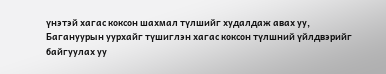үнэтэй хагас коксон шахмал түлшийг худалдаж авах уу, Багануурын уурхайг түшиглэн хагас коксон түлшний үйлдвэрийг байгуулах уу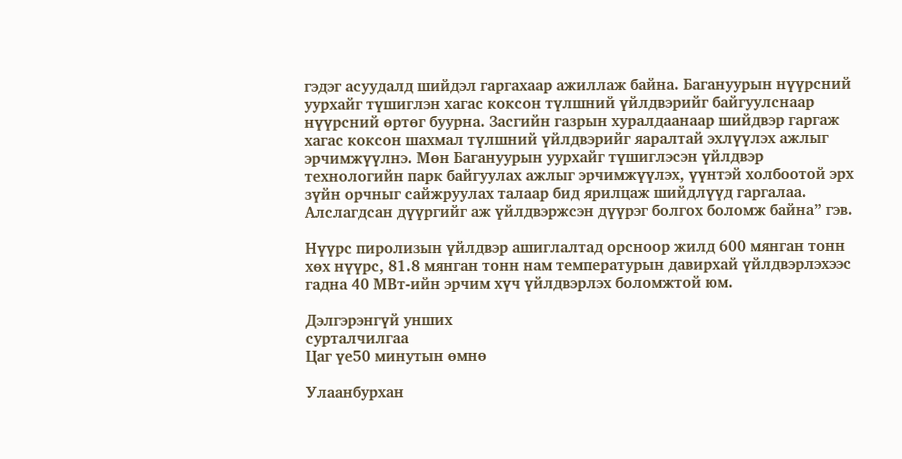гэдэг асуудалд шийдэл гаргахаар ажиллаж байна. Багануурын нүүрсний уурхайг түшиглэн хагас коксон түлшний үйлдвэрийг байгуулснаар нүүрсний өртөг буурна. Засгийн газрын хуралдаанаар шийдвэр гаргаж хагас коксон шахмал түлшний үйлдвэрийг яаралтай эхлүүлэх ажлыг эрчимжүүлнэ. Мөн Багануурын уурхайг түшиглэсэн үйлдвэр технологийн парк байгуулах ажлыг эрчимжүүлэх, үүнтэй холбоотой эрх зүйн орчныг сайжруулах талаар бид ярилцаж шийдлүүд гаргалаа. Алслагдсан дүүргийг аж үйлдвэржсэн дүүрэг болгох боломж байна” гэв.

Нүүрс пиролизын үйлдвэр ашиглалтад орсноор жилд 600 мянган тонн хөх нүүрс, 81.8 мянган тонн нам температурын давирхай үйлдвэрлэхээс гадна 40 МВт-ийн эрчим хүч үйлдвэрлэх боломжтой юм.

Дэлгэрэнгүй унших
сурталчилгаа
Цаг үе50 минутын өмнө

Улаанбурхан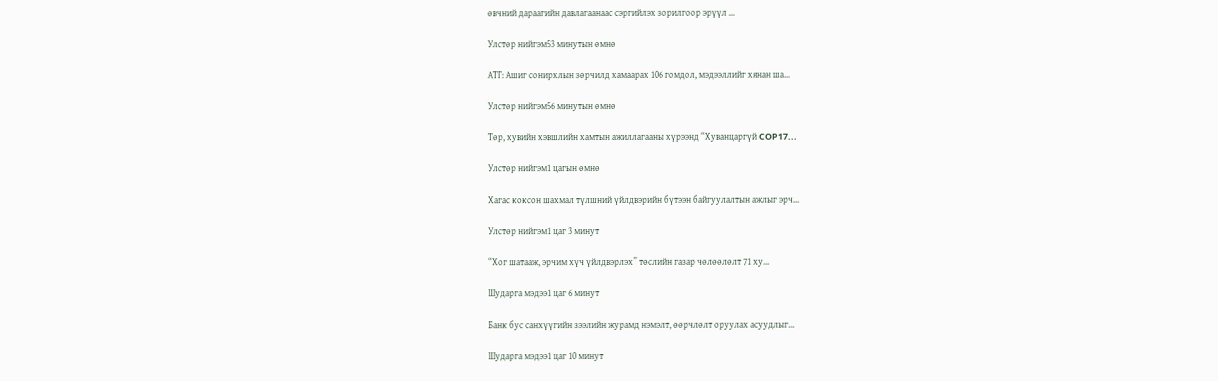өвчний дараагийн давлагаанаас сэргийлэх зорилгоор эрүүл ...

Улстөр нийгэм53 минутын өмнө

АТГ: Ашиг сонирхлын зөрчилд хамаарах 106 гомдол, мэдээллийг хянан ша...

Улстөр нийгэм56 минутын өмнө

Төр, хувийн хэвшлийн хамтын ажиллагааны хүрээнд “Хуванцаргүй COP17...

Улстөр нийгэм1 цагын өмнө

Хагас коксон шахмал түлшний үйлдвэрийн бүтээн байгуулалтын ажлыг эрч...

Улстөр нийгэм1 цаг 3 минут

“Хог шатааж, эрчим хүч үйлдвэрлэх” төслийн газар чөлөөлөлт 71 ху...

Шударга мэдээ1 цаг 6 минут

Банк бус санхүүгийн зээлийн журамд нэмэлт, өөрчлөлт оруулах асуудлыг...

Шударга мэдээ1 цаг 10 минут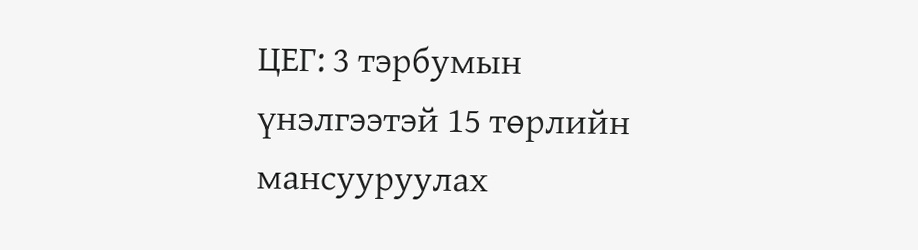ЦЕГ: 3 тэрбумын үнэлгээтэй 15 төрлийн мансууруулах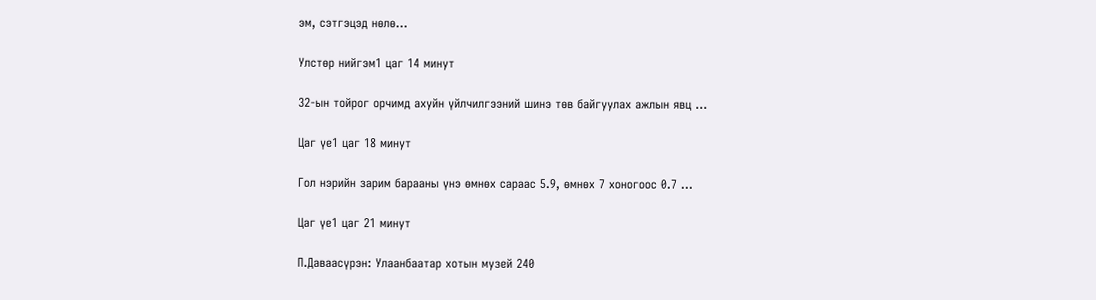эм, сэтгэцэд нөлө...

Улстөр нийгэм1 цаг 14 минут

32-ын тойрог орчимд ахуйн үйлчилгээний шинэ төв байгуулах ажлын явц ...

Цаг үе1 цаг 18 минут

Гол нэрийн зарим барааны үнэ өмнөх сараас 5.9, өмнөх 7 хоногоос 0.7 ...

Цаг үе1 цаг 21 минут

П.Даваасүрэн: Улаанбаатар хотын музей 240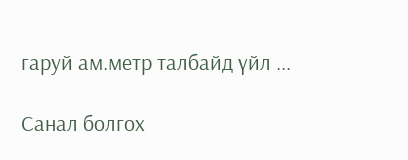гаруй ам.метр талбайд үйл ...

Санал болгох